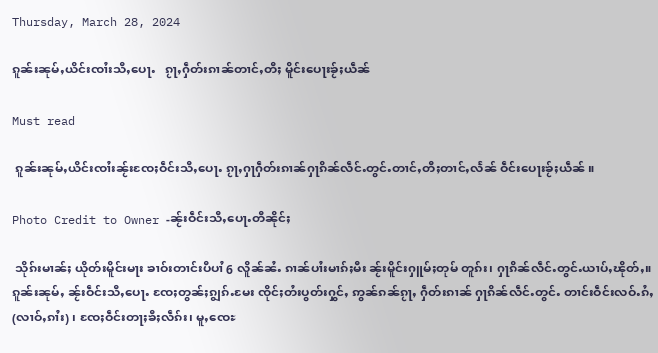Thursday, March 28, 2024

ၵူၼ်းၼုမ်ႇယိင်းၸၢႆးသီႇပေႃႉ   ၵႂႃႇႁဵတ်းၵၢၼ်တၢင်ႇတီႈ မိူင်းပေႃးၶႂ်ႈယဵၼ်

Must read

 ၵူၼ်းၼုမ်ႇယိင်းၸၢႆးၼႂ်းၸႄႈဝဵင်းသီႇပေႃႉ ၵႂႃႇႁႃႁဵတ်းၵၢၼ်ႁႃၵိၼ်လဵင်ႉတွင်ႉတၢင်ႇတီႈတၢင်ႇလႅၼ် ဝဵင်းပေႃးၶႂ်ႈယဵၼ် ။

Photo Credit to Owner -ၼႂ်းဝဵင်းသီႇပေႃႉတီၼိုင်ႈ

 သိုၵ်းမၢၼ်ႈ ယိုတ်းမိူင်းမႃး ၶၢဝ်းတၢင်းပီပၢႆ 6 လိူၼ်ၼႆႉ ၵၢၼ်ပၢႆးမၢၵ်ႈမီး ၼႂ်းမိူင်းႁူမ်ႈတုမ် တူၵ်း၊ ႁႃၵိၼ်လဵင်ႉတွင်ႉယၢပ်ႇၽိုတ်ႇ။    ၵူၼ်းၼုမ်ႇ ၼႂ်းဝဵင်းသီႇပေႃႉ ၸႄႈတွၼ်ႈၵျွၵ်ႉမႄး ၸိုင်ႈတႆးပွတ်းႁွင်ႇ ဢွၼ်ၵၼ်ၵႂႃႇ ႁဵတ်းၵၢၼ် ႁႃၵိၼ်လဵင်ႉတွင်ႉ တၢင်းဝဵင်းလဝ်ႉၵႆႇ(လၢဝ်ႇၵၢႆး) ၊ ၸႄႈဝဵင်းတႃႈၶီႈလဵၵ်း၊ မူႇၸေႊ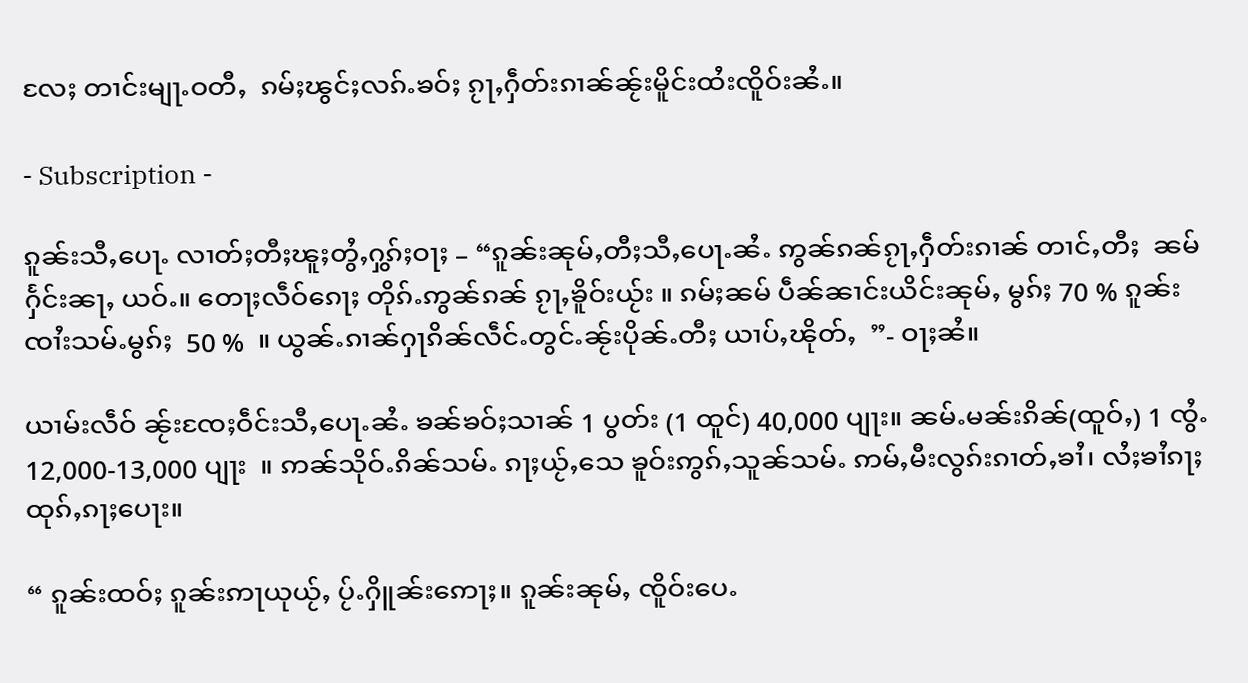လႄႈ တၢင်းမျႃႉဝတီႇ  ၵမ်ႈၽွင်ႈလၵ်ႉၶဝ်ႈ ၵႂႃႇႁဵတ်းၵၢၼ်ၼႂ်းမိူင်းထႆးၸိူဝ်းၼႆႉ။

- Subscription -

ၵူၼ်းသီႇပေႃႉ လၢတ်ႈတီႈၽူႈတွႆႇႁွၵ်ႈဝႃႈ – “ၵူၼ်းၼုမ်ႇတီႈသီႇပေႃႉၼႆႉ ဢွၼ်ၵၼ်ၵႂႃႇႁဵတ်းၵၢၼ် တၢင်ႇတီႈ  ၼမ်ႁႅင်းၼႃႇ ယဝ်ႉ။ တေႃႈလဵဝ်ၵေႃႈ တိုၵ်ႉဢွၼ်ၵၼ် ၵႂႃႇၶိူဝ်းယႂ်း ။ ၵမ်ႈၼမ် ပဵၼ်ၼၢင်းယိင်းၼုမ်ႇ မွၵ်ႈ 70 % ၵူၼ်းၸၢႆးသမ်ႉမွၵ်ႈ  50 %  ။ ယွၼ်ႉၵၢၼ်ႁႃၵိၼ်လဵင်ႉတွင်ႉၼႂ်းပိုၼ်ႉတီႈ ယၢပ်ႇၽိုတ်ႇ  ”- ဝႃႈၼႆ။

ယၢမ်းလဵဝ် ၼႂ်းၸႄႈဝဵင်းသီႇပေႃႉၼႆႉ ၶၼ်ၶဝ်ႈသၢၼ် 1 ပွတ်း (1 ထူင်) 40,000 ပျႃး။ ၼမ်ႉမၼ်းၵိၼ်(ထူဝ်ႇ) 1 ၸွႆႉ 12,000-13,000 ပျႃး  ။ ဢၼ်သိုဝ်ႉၵိၼ်သမ်ႉ ၵႃႈယႂ်ႇသေ ၶူဝ်းဢွၵ်ႇသူၼ်သမ်ႉ ဢမ်ႇမီးလွၵ်းၵၢတ်ႇၶၢႆ၊ လႆႈၶၢႆၵႃႈထုၵ်ႇၵႃႈပေႃး။

“ ၵူၼ်းထဝ်ႈ ၵူၼ်းဢႃယုယႂ်ႇ ပႂ်ႉႁိူၼ်းဢေႃႈ။ ၵူၼ်းၼုမ်ႇ ၸိူဝ်းပေႉ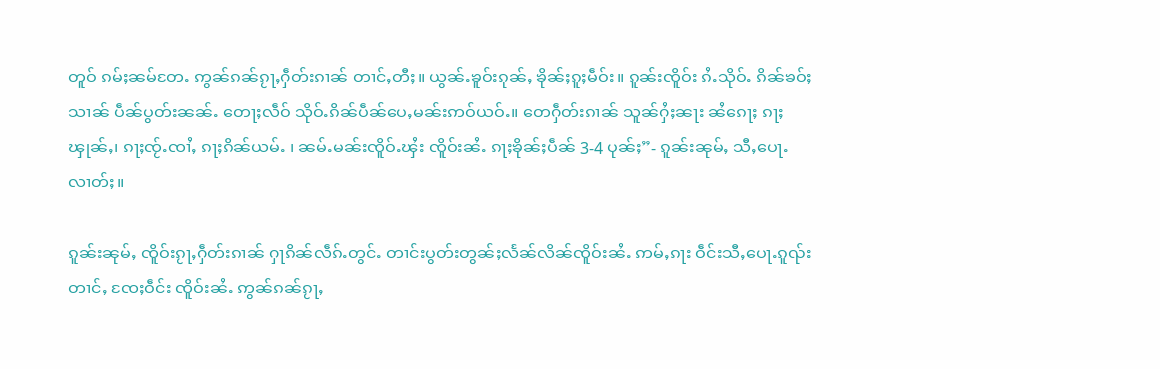တူဝ် ၵမ်ႈၼမ်တႄႉ ဢွၼ်ၵၼ်ၵႂႃႇႁဵတ်းၵၢၼ် တၢင်ႇတီႈ။ ယွၼ်ႉၶူဝ်းၵုၼ်ႇ ၶိုၼ်ႈၵူႈမဵဝ်း။ ၵူၼ်းၸိူဝ်း ၵႆႉသိုဝ်ႉ ၵိၼ်ၶဝ်ႈသၢၼ် ပဵၼ်ပွတ်းၼၼ်ႉ တေႃႈလဵဝ် သိုဝ်ႉၵိၼ်ပဵၼ်ပေႇမၼ်းဢဝ်ယဝ်ႉ။ တေႁဵတ်းၵၢၼ် သူၼ်ႁႆႈၼႃး ၼႆၵေႃႈ ၵႃႈ ၾုၼ်ႇ၊ ၵႃႈၸႂ်ႉၸၢႆႇ ၵႃႈၵိၼ်ယမ်ႉ ၊ ၼမ်ႉမၼ်းၸိူဝ်ႉၾႆး ၸိူဝ်းၼႆႉ ၵႃႈၶိုၼ်ႈပဵၼ် 3-4 ပုၼ်ႈ”- ၵူၼ်းၼုမ်ႇ သီႇပေႃႉလၢတ်ႈ။

ၵူၼ်းၼုမ်ႇ ၸိူဝ်းၵႂႃႇႁဵတ်းၵၢၼ် ႁႃၵိၼ်လဵၵ်ႉတွင်ႉ တၢင်းပွတ်းတွၼ်ႈလႅၼ်လိၼ်ၸိူဝ်းၼႆႉ ဢမ်ႇၵႃး ဝဵင်းသီႇပေႃႉၵူၺ်း တၢင်ႇ ၸႄႈဝဵင်း ၸိူဝ်းၼႆႉ ဢွၼ်ၵၼ်ၵႂႃႇ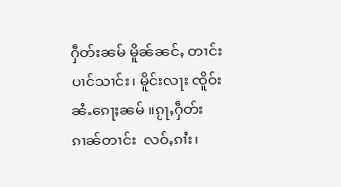ႁဵတ်းၼမ် မိူၼ်ၼင်ႇ တၢင်းပၢင်သၢင်း၊ မိူင်းလႃး ၸိူဝ်းၼႆႉၵေႃႈၼမ် ။ၵႂႃႇႁဵတ်းၵၢၼ်တၢင်း  လဝ်ႇၵၢႆး၊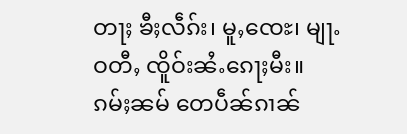တႃႈ ၶီႈလဵၵ်း၊ မူႇၸေႊ၊ မျႃႉဝတီႇ ၸိူဝ်းၼႆႉၵေႃႈမီး။ ၵမ်ႈၼမ် တေပဵၼ်ၵၢၼ်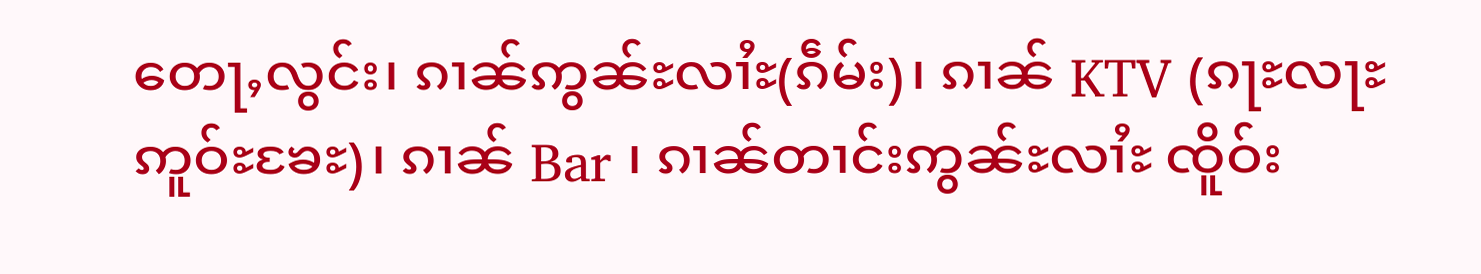တေႃႇလွင်း၊ ၵၢၼ်ဢွၼ်ႊလၢႆႊ(ၵဵမ်း)၊ ၵၢၼ် KTV (ၵႃႊလႃႊ ဢူဝ်ႊၶႄႊ)၊ ၵၢၼ် Bar ၊ ၵၢၼ်တၢင်းဢွၼ်ႊလၢႆႊ ၸိူဝ်း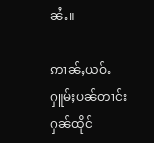ၼႆႉ။

ဢၢၼ်ႇယဝ်ႉႁူမ်ႈပၼ်တၢင်းႁၼ်ထိုင်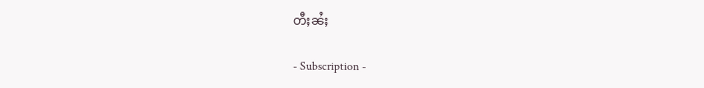တီႈၼႆႈ

- Subscription -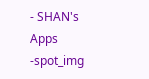- SHAN's Apps -spot_img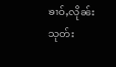ၶၢဝ်ႇလိုၼ်းသုတ်း